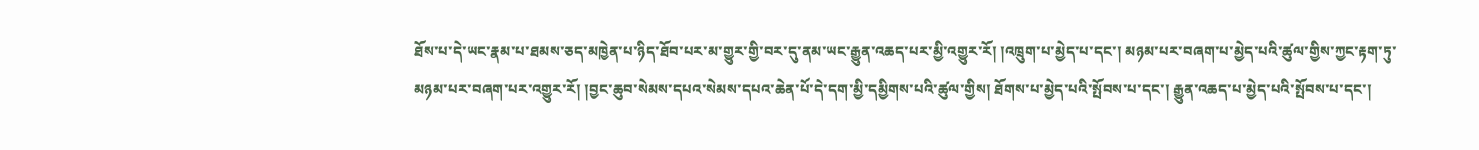ཐོས་པ་དེ་ཡང་རྣམ་པ་ཐམས་ཅད་མཁྱེན་པ་ཉིད་ཐོབ་པར་མ་གྱུར་གྱི་བར་དུ་ནམ་ཡང་རྒྱུན་འཆད་པར་མྱི་འགྱུར་རོ། །འཁྲུག་པ་མྱེད་པ་དང་། མཉམ་པར་བཞག་པ་མྱེད་པའི་ཚུལ་གྱིས་ཀྱང་རྟག་ཏུ་མཉམ་པར་བཞག་པར་འགྱུར་རོ། །བྱང་ཆུབ་སེམས་དཔའ་སེམས་དཔའ་ཆེན་པོ་དེ་དག་མྱི་དམྱིགས་པའི་ཚུལ་གྱིས། ཐོགས་པ་མྱེད་པའི་སྤོབས་པ་དང་། རྒྱུན་འཆད་པ་མྱེད་པའི་སྤོབས་པ་དང་།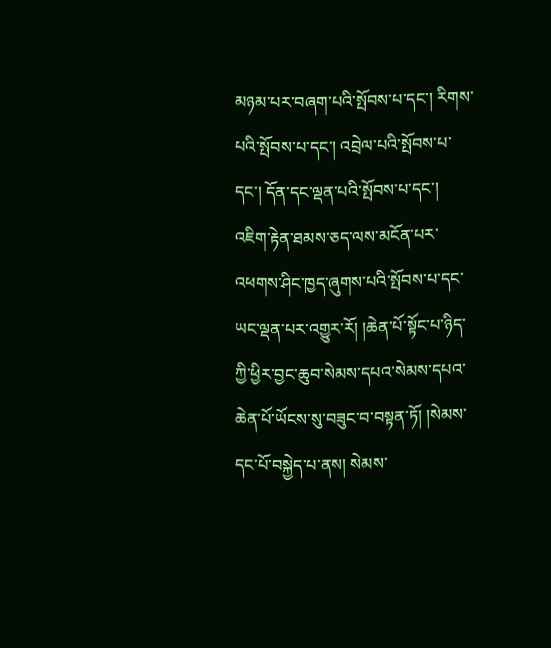མཉམ་པར་བཞག་པའི་སྤོབས་པ་དང་། རིགས་པའི་སྤོབས་པ་དང་། འབྲེལ་པའི་སྤོབས་པ་དང་། དོན་དང་ལྡན་པའི་སྤོབས་པ་དང་། འཇིག་རྟེན་ཐམས་ཅད་ལས་མངོན་པར་འཕགས་ཤིང་ཁྱད་ཞུགས་པའི་སྤོབས་པ་དང་ཡང་ལྡན་པར་འགྱུར་རོ། །ཆེན་པོ་སྟོང་པ་ཉིད་ཀྱི་ཕྱིར་བྱང་ཆུབ་སེམས་དཔའ་སེམས་དཔའ་ཆེན་པོ་ཡོངས་སུ་བཟུང་བ་བསྟན་ཏོ། །སེམས་དང་པོ་བསྐྱེད་པ་ནས། སེམས་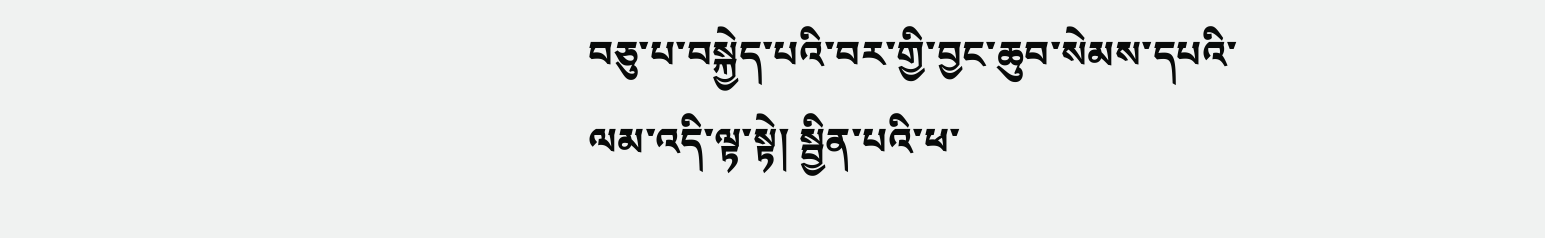བཅུ་པ་བསྐྱེད་པའི་བར་གྱི་བྱང་ཆུབ་སེམས་དཔའི་ལམ་འདི་ལྟ་སྟེ། སྦྱིན་པའི་ཕ་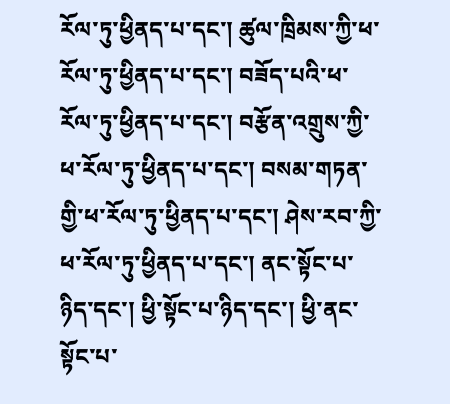རོལ་ཏུ་ཕྱིནད་པ་དང་། ཚུལ་ཁྲིམས་ཀྱི་ཕ་རོལ་ཏུ་ཕྱིནད་པ་དང་། བཟོད་པའི་ཕ་རོལ་ཏུ་ཕྱིནད་པ་དང་། བརྩོན་འགྲུས་ཀྱི་ཕ་རོལ་ཏུ་ཕྱིནད་པ་དང་། བསམ་གཏན་གྱི་ཕ་རོལ་ཏུ་ཕྱིནད་པ་དང་། ཤེས་རབ་ཀྱི་ཕ་རོལ་ཏུ་ཕྱིནད་པ་དང་། ནང་སྟོང་པ་ཉིད་དང་། ཕྱི་སྟོང་པ་ཉིད་དང་། ཕྱི་ནང་སྟོང་པ་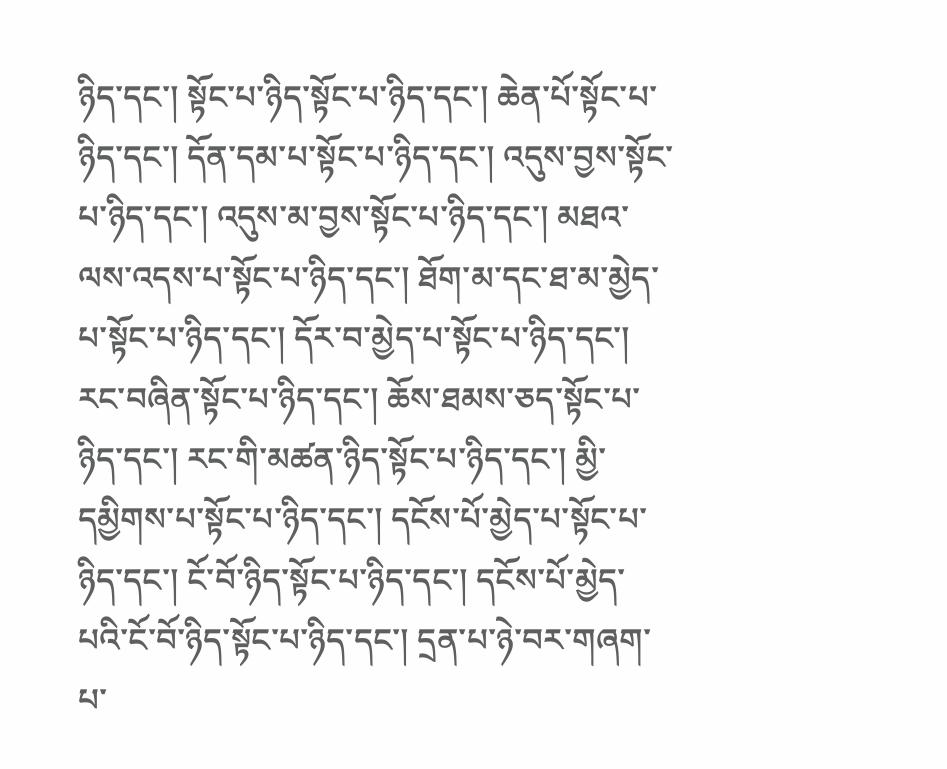ཉིད་དང་། སྟོང་པ་ཉིད་སྟོང་པ་ཉིད་དང་། ཆེན་པོ་སྟོང་པ་ཉིད་དང་། དོན་དམ་པ་སྟོང་པ་ཉིད་དང་། འདུས་བྱས་སྟོང་པ་ཉིད་དང་། འདུས་མ་བྱས་སྟོང་པ་ཉིད་དང་། མཐའ་ལས་འདས་པ་སྟོང་པ་ཉིད་དང་། ཐོག་མ་དང་ཐ་མ་མྱེད་པ་སྟོང་པ་ཉིད་དང་། དོར་བ་མྱེད་པ་སྟོང་པ་ཉིད་དང་། རང་བཞིན་སྟོང་པ་ཉིད་དང་། ཆོས་ཐམས་ཅད་སྟོང་པ་ཉིད་དང་། རང་གི་མཚན་ཉིད་སྟོང་པ་ཉིད་དང་། མྱི་དམྱིགས་པ་སྟོང་པ་ཉིད་དང་། དངོས་པོ་མྱེད་པ་སྟོང་པ་ཉིད་དང་། ངོ་བོ་ཉིད་སྟོང་པ་ཉིད་དང་། དངོས་པོ་མྱེད་པའི་ངོ་བོ་ཉིད་སྟོང་པ་ཉིད་དང་། དྲན་པ་ཉེ་བར་གཞག་པ་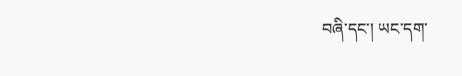བཞི་དང་། ཡང་དག་